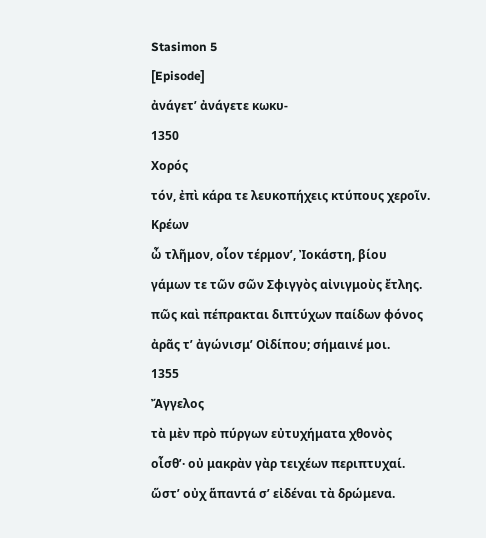Stasimon 5
[Episode]
ἀνάγετʼ ἀνάγετε κωκυ-
1350
Χορός
τόν, ἐπὶ κάρα τε λευκοπήχεις κτύπους χεροῖν.
Κρέων
ὦ τλῆμον, οἷον τέρμονʼ, Ἰοκάστη, βίου
γάμων τε τῶν σῶν Σφιγγὸς αἰνιγμοὺς ἔτλης.
πῶς καὶ πέπρακται διπτύχων παίδων φόνος
ἀρᾶς τʼ ἀγώνισμʼ Οἰδίπου; σήμαινέ μοι.
1355
Ἄγγελος
τὰ μὲν πρὸ πύργων εὐτυχήματα χθονὸς
οἶσθʼ· οὐ μακρὰν γὰρ τειχέων περιπτυχαί.
ὥστʼ οὐχ ἅπαντά σʼ εἰδέναι τὰ δρώμενα.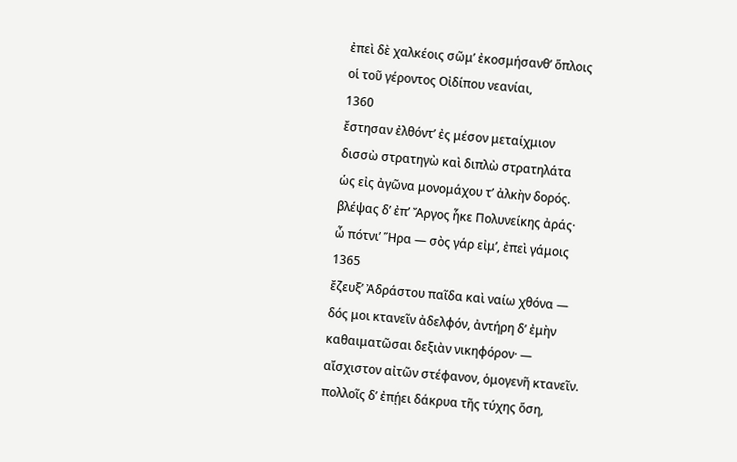ἐπεὶ δὲ χαλκέοις σῶμʼ ἐκοσμήσανθʼ ὅπλοις
οἱ τοῦ γέροντος Οἰδίπου νεανίαι,
1360
ἔστησαν ἐλθόντʼ ἐς μέσον μεταίχμιον
δισσὼ στρατηγὼ καὶ διπλὼ στρατηλάτα
ὡς εἰς ἀγῶνα μονομάχου τʼ ἀλκὴν δορός.
βλέψας δʼ ἐπʼ Ἄργος ἧκε Πολυνείκης ἀράς·
ὦ πότνιʼ Ἥρα — σὸς γάρ εἰμʼ, ἐπεὶ γάμοις
1365
ἔζευξʼ Ἀδράστου παῖδα καὶ ναίω χθόνα —
δός μοι κτανεῖν ἀδελφόν, ἀντήρη δʼ ἐμὴν
καθαιματῶσαι δεξιὰν νικηφόρον· —
αἴσχιστον αἰτῶν στέφανον, ὁμογενῆ κτανεῖν.
πολλοῖς δʼ ἐπῄει δάκρυα τῆς τύχης ὅση,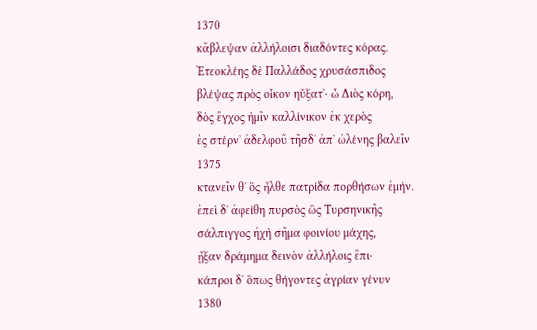1370
κἄβλεψαν ἀλλήλοισι διαδόντες κόρας.
Ἐτεοκλέης δὲ Παλλάδος χρυσάσπιδος
βλέψας πρὸς οἶκον ηὔξατʼ· ὦ Διὸς κόρη,
δὸς ἔγχος ἡμῖν καλλίνικον ἐκ χερὸς
ἐς στέρνʼ ἀδελφοῦ τῆσδʼ ἀπʼ ὠλένης βαλεῖν
1375
κτανεῖν θʼ ὃς ἦλθε πατρίδα πορθήσων ἐμήν.
ἐπεὶ δʼ ἀφείθη πυρσὸς ὣς Τυρσηνικῆς
σάλπιγγος ἠχὴ σῆμα φοινίου μάχης,
ᾖξαν δράμημα δεινὸν ἀλλήλοις ἔπι·
κάπροι δʼ ὅπως θήγοντες ἀγρίαν γένυν
1380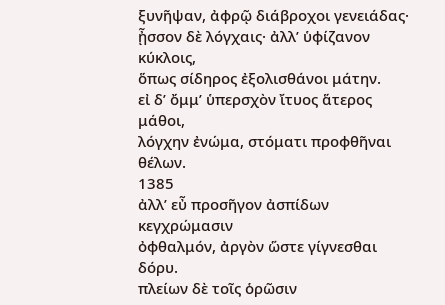ξυνῆψαν, ἀφρῷ διάβροχοι γενειάδας·
ᾖσσον δὲ λόγχαις· ἀλλʼ ὑφίζανον κύκλοις,
ὅπως σίδηρος ἐξολισθάνοι μάτην.
εἰ δʼ ὄμμʼ ὑπερσχὸν ἴτυος ἅτερος μάθοι,
λόγχην ἐνώμα, στόματι προφθῆναι θέλων.
1385
ἀλλʼ εὖ προσῆγον ἀσπίδων κεγχρώμασιν
ὀφθαλμόν, ἀργὸν ὥστε γίγνεσθαι δόρυ.
πλείων δὲ τοῖς ὁρῶσιν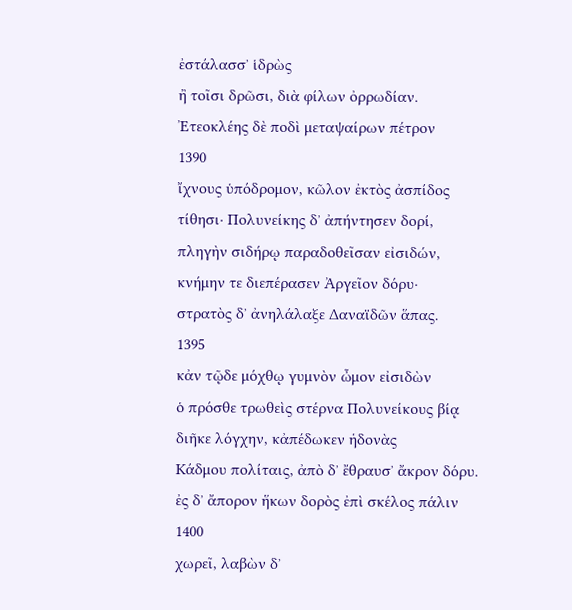ἐστάλασσʼ ἱδρὼς
ἢ τοῖσι δρῶσι, διὰ φίλων ὀρρωδίαν.
Ἐτεοκλέης δὲ ποδὶ μεταψαίρων πέτρον
1390
ἴχνους ὑπόδρομον, κῶλον ἐκτὸς ἀσπίδος
τίθησι· Πολυνείκης δʼ ἀπήντησεν δορί,
πληγὴν σιδήρῳ παραδοθεῖσαν εἰσιδών,
κνήμην τε διεπέρασεν Ἀργεῖον δόρυ·
στρατὸς δʼ ἀνηλάλαξε Δαναϊδῶν ἅπας.
1395
κἀν τῷδε μόχθῳ γυμνὸν ὦμον εἰσιδὼν
ὁ πρόσθε τρωθεὶς στέρνα Πολυνείκους βίᾳ
διῆκε λόγχην, κἀπέδωκεν ἡδονὰς
Κάδμου πολίταις, ἀπὸ δʼ ἔθραυσʼ ἄκρον δόρυ.
ἐς δʼ ἄπορον ἥκων δορὸς ἐπὶ σκέλος πάλιν
1400
χωρεῖ, λαβὼν δʼ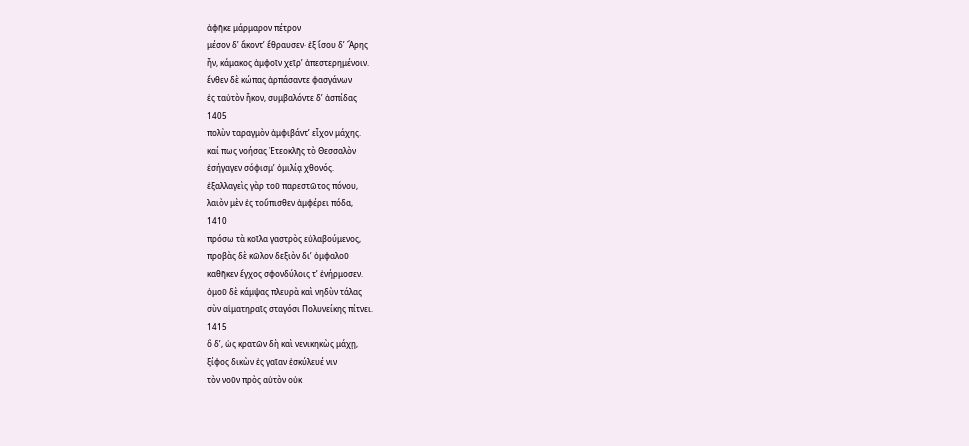ἀφῆκε μάρμαρον πέτρον
μέσον δʼ ἄκοντʼ ἔθραυσεν· ἐξ ἴσου δʼ Ἄρης
ἦν, κάμακος ἀμφοῖν χεῖρʼ ἀπεστερημένοιν.
ἔνθεν δὲ κώπας ἁρπάσαντε φασγάνων
ἐς ταὐτὸν ἧκον, συμβαλόντε δʼ ἀσπίδας
1405
πολὺν ταραγμὸν ἀμφιβάντʼ εἶχον μάχης.
καί πως νοήσας Ἐτεοκλῆς τὸ Θεσσαλὸν
ἐσήγαγεν σόφισμʼ ὁμιλίᾳ χθονός.
ἐξαλλαγεὶς γὰρ τοῦ παρεστῶτος πόνου,
λαιὸν μὲν ἐς τοὔπισθεν ἀμφέρει πόδα,
1410
πρόσω τὰ κοῖλα γαστρὸς εὐλαβούμενος,
προβὰς δὲ κῶλον δεξιὸν διʼ ὀμφαλοῦ
καθῆκεν ἔγχος σφονδύλοις τʼ ἐνήρμοσεν.
ὁμοῦ δὲ κάμψας πλευρὰ καὶ νηδὺν τάλας
σὺν αἱματηραῖς σταγόσι Πολυνείκης πίτνει.
1415
ὃ δʼ, ὡς κρατῶν δὴ καὶ νενικηκὼς μάχῃ,
ξίφος δικὼν ἐς γαῖαν ἐσκύλευέ νιν
τὸν νοῦν πρὸς αὑτὸν οὐκ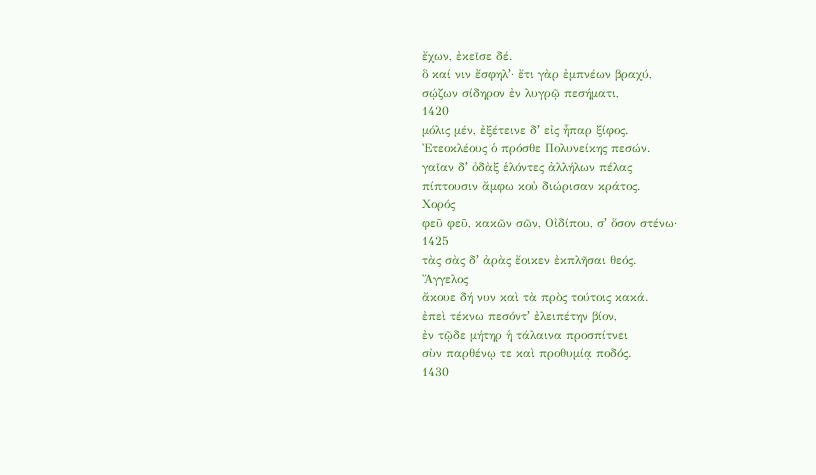ἔχων, ἐκεῖσε δέ.
ὃ καί νιν ἔσφηλʼ· ἔτι γὰρ ἐμπνέων βραχύ,
σῴζων σίδηρον ἐν λυγρῷ πεσήματι,
1420
μόλις μέν, ἐξέτεινε δʼ εἰς ἧπαρ ξίφος.
Ἐτεοκλέους ὁ πρόσθε Πολυνείκης πεσών.
γαῖαν δʼ ὀδὰξ ἑλόντες ἀλλήλων πέλας
πίπτουσιν ἄμφω κοὐ διώρισαν κράτος.
Χορός
φεῦ φεῦ, κακῶν σῶν, Οἰδίπου, σʼ ὅσον στένω·
1425
τὰς σὰς δʼ ἀρὰς ἔοικεν ἐκπλῆσαι θεός.
Ἄγγελος
ἄκουε δή νυν καὶ τὰ πρὸς τούτοις κακά.
ἐπεὶ τέκνω πεσόντʼ ἐλειπέτην βίον,
ἐν τῷδε μήτηρ ἡ τάλαινα προσπίτνει
σὺν παρθένῳ τε καὶ προθυμίᾳ ποδός.
1430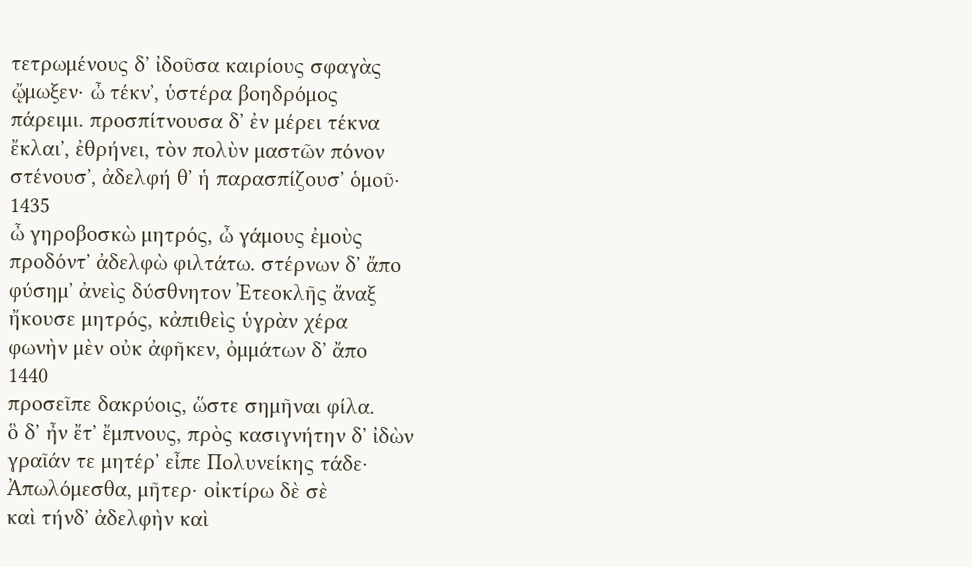τετρωμένους δʼ ἰδοῦσα καιρίους σφαγὰς
ᾤμωξεν· ὦ τέκνʼ, ὑστέρα βοηδρόμος
πάρειμι. προσπίτνουσα δʼ ἐν μέρει τέκνα
ἔκλαιʼ, ἐθρήνει, τὸν πολὺν μαστῶν πόνον
στένουσʼ, ἀδελφή θʼ ἡ παρασπίζουσʼ ὁμοῦ·
1435
ὦ γηροβοσκὼ μητρός, ὦ γάμους ἐμοὺς
προδόντʼ ἀδελφὼ φιλτάτω. στέρνων δʼ ἄπο
φύσημʼ ἀνεὶς δύσθνητον Ἐτεοκλῆς ἄναξ
ἤκουσε μητρός, κἀπιθεὶς ὑγρὰν χέρα
φωνὴν μὲν οὐκ ἀφῆκεν, ὀμμάτων δʼ ἄπο
1440
προσεῖπε δακρύοις, ὥστε σημῆναι φίλα.
ὃ δʼ ἦν ἔτʼ ἔμπνους, πρὸς κασιγνήτην δʼ ἰδὼν
γραῖάν τε μητέρʼ εἶπε Πολυνείκης τάδε·
Ἀπωλόμεσθα, μῆτερ· οἰκτίρω δὲ σὲ
καὶ τήνδʼ ἀδελφὴν καὶ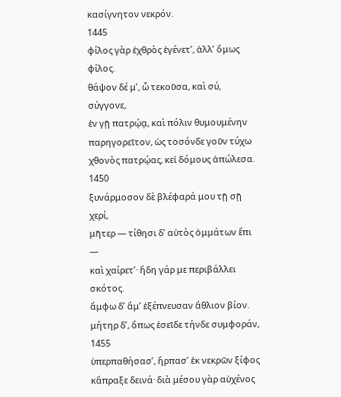κασίγνητον νεκρόν.
1445
φίλος γὰρ ἐχθρὸς ἐγένετʼ, ἀλλʼ ὅμως φίλος.
θάψον δέ μʼ, ὦ τεκοῦσα, καὶ σύ, σύγγονε,
ἐν γῇ πατρῴᾳ, καὶ πόλιν θυμουμένην
παρηγορεῖτον, ὡς τοσόνδε γοῦν τύχω
χθονὸς πατρῴας, κεἰ δόμους ἀπώλεσα.
1450
ξυνάρμοσον δὲ βλέφαρά μου τῇ σῇ χερί,
μῆτερ — τίθησι δʼ αὐτὸς ὀμμάτων ἔπι —
καὶ χαίρετʼ· ἤδη γάρ με περιβάλλει σκότος.
ἄμφω δʼ ἅμʼ ἐξέπνευσαν ἄθλιον βίον.
μήτηρ δʼ, ὅπως ἐσεῖδε τήνδε συμφοράν,
1455
ὑπερπαθήσασʼ, ἥρπασʼ ἐκ νεκρῶν ξίφος
κἄπραξε δεινά· διὰ μέσου γὰρ αὐχένος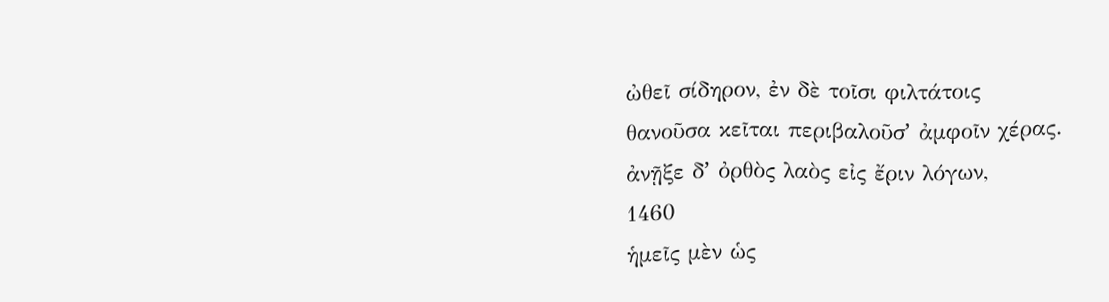ὠθεῖ σίδηρον, ἐν δὲ τοῖσι φιλτάτοις
θανοῦσα κεῖται περιβαλοῦσʼ ἀμφοῖν χέρας.
ἀνῇξε δʼ ὀρθὸς λαὸς εἰς ἔριν λόγων,
1460
ἡμεῖς μὲν ὡς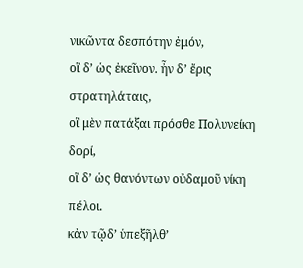νικῶντα δεσπότην ἐμόν,
οἳ δʼ ὡς ἐκεῖνον. ἦν δʼ ἔρις στρατηλάταις,
οἳ μὲν πατάξαι πρόσθε Πολυνείκη δορί,
οἳ δʼ ὡς θανόντων οὐδαμοῦ νίκη πέλοι.
κἀν τῷδʼ ὑπεξῆλθʼ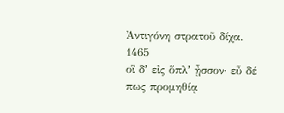Ἀντιγόνη στρατοῦ δίχα.
1465
οἳ δʼ εἰς ὅπλʼ ᾖσσον· εὖ δέ πως προμηθίᾳ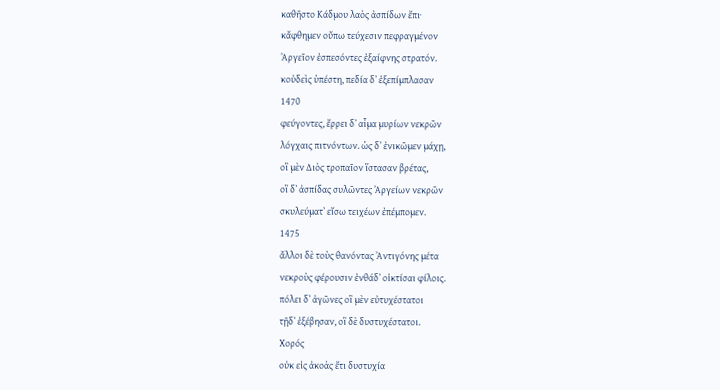καθῆστο Κάδμου λαὸς ἀσπίδων ἔπι·
κἄφθημεν οὔπω τεύχεσιν πεφραγμένον
Ἀργεῖον ἐσπεσόντες ἐξαίφνης στρατόν.
κοὐδεὶς ὑπέστη, πεδία δʼ ἐξεπίμπλασαν
1470
φεύγοντες, ἔρρει δʼ αἷμα μυρίων νεκρῶν
λόγχαις πιτνόντων. ὡς δʼ ἐνικῶμεν μάχῃ,
οἳ μὲν Διὸς τροπαῖον ἵστασαν βρέτας,
οἳ δʼ ἀσπίδας συλῶντες Ἀργείων νεκρῶν
σκυλεύματʼ εἴσω τειχέων ἐπέμπομεν.
1475
ἄλλοι δὲ τοὺς θανόντας Ἀντιγόνης μέτα
νεκροὺς φέρουσιν ἐνθάδʼ οἰκτίσαι φίλοις.
πόλει δʼ ἀγῶνες οἳ μὲν εὐτυχέστατοι
τῇδʼ ἐξέβησαν, οἳ δὲ δυστυχέστατοι.
Χορός
οὐκ εἰς ἀκοὰς ἔτι δυστυχία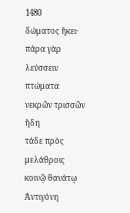1480
δώματος ἥκει· πάρα γὰρ λεύσσειν
πτώματα νεκρῶν τρισσῶν ἤδη
τάδε πρὸς μελάθροις κοινῷ θανάτῳ
Ἀντιγόνη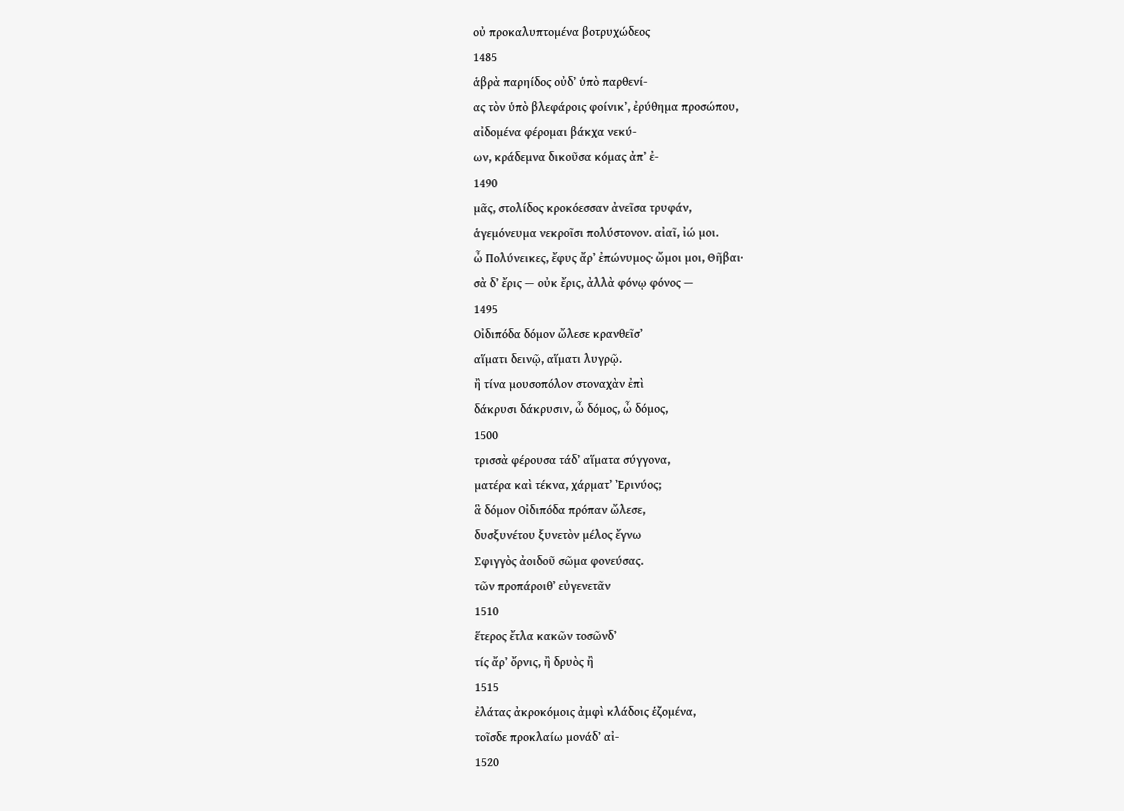οὐ προκαλυπτομένα βοτρυχώδεος
1485
ἁβρὰ παρηίδος οὐδʼ ὑπὸ παρθενί-
ας τὸν ὑπὸ βλεφάροις φοίνικʼ, ἐρύθημα προσώπου,
αἰδομένα φέρομαι βάκχα νεκύ-
ων, κράδεμνα δικοῦσα κόμας ἀπʼ ἐ-
1490
μᾶς, στολίδος κροκόεσσαν ἀνεῖσα τρυφάν,
ἁγεμόνευμα νεκροῖσι πολύστονον. αἰαῖ, ἰώ μοι.
ὦ Πολύνεικες, ἔφυς ἄρʼ ἐπώνυμος· ὤμοι μοι, Θῆβαι·
σὰ δʼ ἔρις — οὐκ ἔρις, ἀλλὰ φόνῳ φόνος —
1495
Οἰδιπόδα δόμον ὤλεσε κρανθεῖσʼ
αἵματι δεινῷ, αἵματι λυγρῷ.
ἢ τίνα μουσοπόλον στοναχὰν ἐπὶ
δάκρυσι δάκρυσιν, ὦ δόμος, ὦ δόμος,
1500
τρισσὰ φέρουσα τάδʼ αἵματα σύγγονα,
ματέρα καὶ τέκνα, χάρματʼ Ἐρινύος;
ἃ δόμον Οἰδιπόδα πρόπαν ὤλεσε,
δυσξυνέτου ξυνετὸν μέλος ἔγνω
Σφιγγὸς ἀοιδοῦ σῶμα φονεύσας.
τῶν προπάροιθʼ εὐγενετᾶν
1510
ἕτερος ἔτλα κακῶν τοσῶνδʼ
τίς ἄρʼ ὄρνις, ἢ δρυὸς ἢ
1515
ἐλάτας ἀκροκόμοις ἀμφὶ κλάδοις ἑζομένα,
τοῖσδε προκλαίω μονάδʼ αἰ-
1520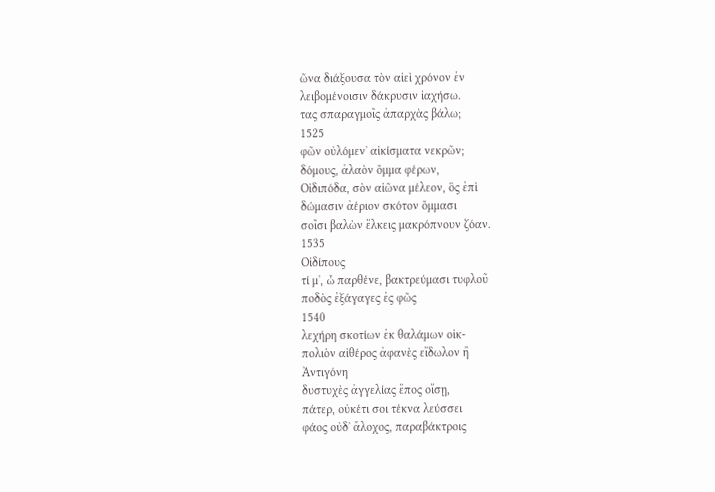ῶνα διάξουσα τὸν αἰεὶ χρόνον ἐν
λειβομένοισιν δάκρυσιν ἰαχήσω.
τας σπαραγμοῖς ἀπαρχὰς βάλω;
1525
φῶν οὐλόμενʼ αἰκίσματα νεκρῶν;
δόμους, ἀλαὸν ὄμμα φέρων,
Οἰδιπόδα, σὸν αἰῶνα μέλεον, ὃς ἐπὶ
δώμασιν ἀέριον σκότον ὄμμασι
σοῖσι βαλὼν ἕλκεις μακρόπνουν ζόαν.
1535
Οἰδίπους
τί μʼ, ὦ παρθένε, βακτρεύμασι τυφλοῦ
ποδὸς ἐξάγαγες ἐς φῶς
1540
λεχήρη σκοτίων ἐκ θαλάμων οἰκ-
πολιὸν αἰθέρος ἀφανὲς εἴδωλον ἢ
Ἀντιγόνη
δυστυχὲς ἀγγελίας ἔπος οἴσῃ,
πάτερ, οὐκέτι σοι τέκνα λεύσσει
φάος οὐδʼ ἄλοχος, παραβάκτροις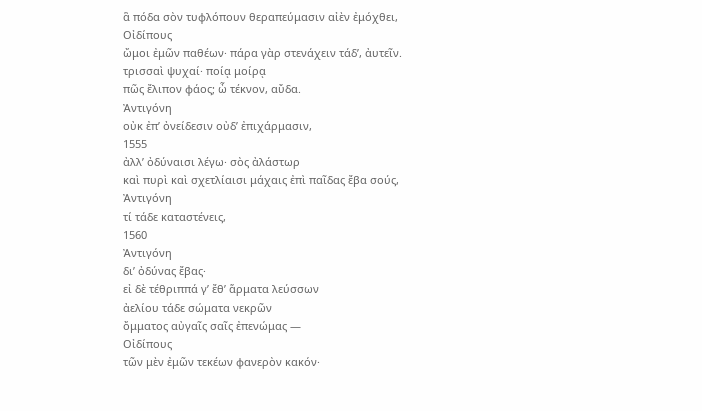ἃ πόδα σὸν τυφλόπουν θεραπεύμασιν αἰὲν ἐμόχθει,
Οἰδίπους
ὤμοι ἐμῶν παθέων· πάρα γὰρ στενάχειν τάδʼ, ἀυτεῖν.
τρισσαὶ ψυχαί· ποίᾳ μοίρᾳ
πῶς ἔλιπον φάος; ὦ τέκνον, αὔδα.
Ἀντιγόνη
οὐκ ἐπʼ ὀνείδεσιν οὐδʼ ἐπιχάρμασιν,
1555
ἀλλʼ ὀδύναισι λέγω· σὸς ἀλάστωρ
καὶ πυρὶ καὶ σχετλίαισι μάχαις ἐπὶ παῖδας ἔβα σούς,
Ἀντιγόνη
τί τάδε καταστένεις,
1560
Ἀντιγόνη
διʼ ὀδύνας ἔβας·
εἰ δὲ τέθριππά γʼ ἔθʼ ἅρματα λεύσσων
ἀελίου τάδε σώματα νεκρῶν
ὄμματος αὐγαῖς σαῖς ἐπενώμας —
Οἰδίπους
τῶν μὲν ἐμῶν τεκέων φανερὸν κακόν·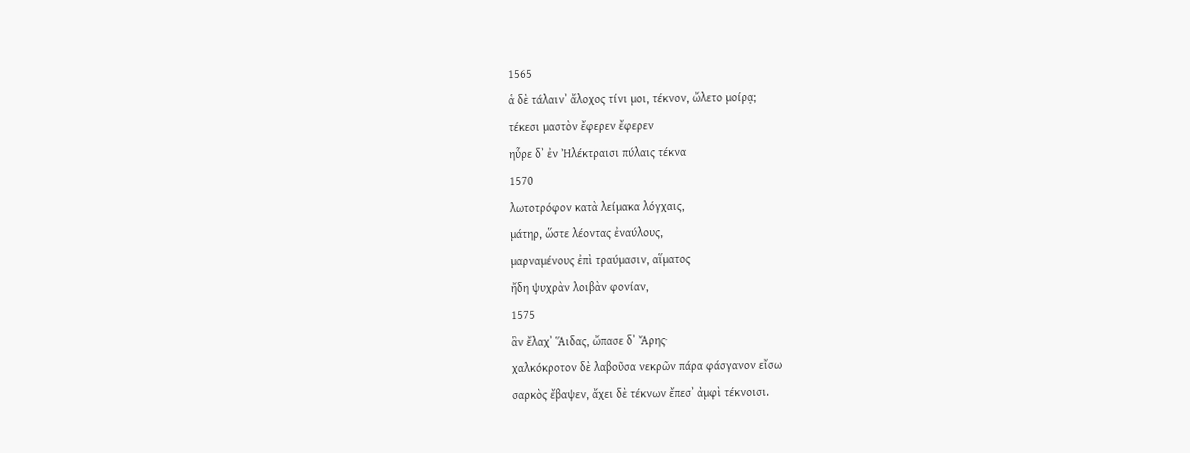1565
ἁ δὲ τάλαινʼ ἄλοχος τίνι μοι, τέκνον, ὤλετο μοίρᾳ;
τέκεσι μαστὸν ἔφερεν ἔφερεν
ηὗρε δʼ ἐν Ἠλέκτραισι πύλαις τέκνα
1570
λωτοτρόφον κατὰ λείμακα λόγχαις,
μάτηρ, ὥστε λέοντας ἐναύλους,
μαρναμένους ἐπὶ τραύμασιν, αἵματος
ἤδη ψυχρὰν λοιβὰν φονίαν,
1575
ἃν ἔλαχʼ Ἅιδας, ὤπασε δʼ Ἄρης·
χαλκόκροτον δὲ λαβοῦσα νεκρῶν πάρα φάσγανον εἴσω
σαρκὸς ἔβαψεν, ἄχει δὲ τέκνων ἔπεσʼ ἀμφὶ τέκνοισι.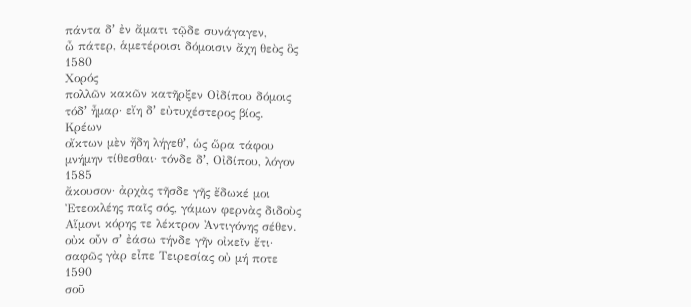πάντα δʼ ἐν ἄματι τῷδε συνάγαγεν,
ὦ πάτερ, ἁμετέροισι δόμοισιν ἄχη θεὸς ὃς
1580
Χορός
πολλῶν κακῶν κατῆρξεν Οἰδίπου δόμοις
τόδʼ ἦμαρ· εἴη δʼ εὐτυχέστερος βίος.
Κρέων
οἴκτων μὲν ἤδη λήγεθʼ, ὡς ὥρα τάφου
μνήμην τίθεσθαι· τόνδε δʼ, Οἰδίπου, λόγον
1585
ἄκουσον· ἀρχὰς τῆσδε γῆς ἔδωκέ μοι
Ἐτεοκλέης παῖς σός, γάμων φερνὰς διδοὺς
Αἵμονι κόρης τε λέκτρον Ἀντιγόνης σέθεν.
οὐκ οὖν σʼ ἐάσω τήνδε γῆν οἰκεῖν ἔτι·
σαφῶς γὰρ εἶπε Τειρεσίας οὐ μή ποτε
1590
σοῦ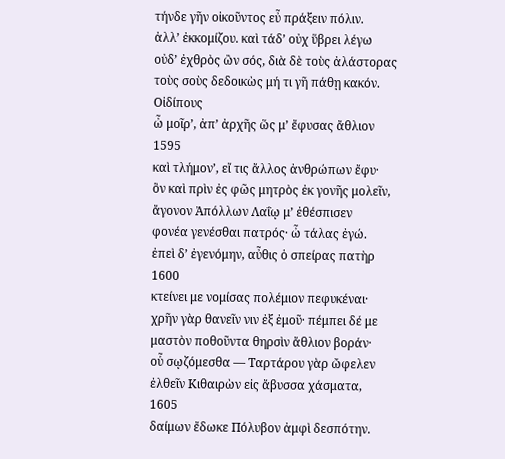τήνδε γῆν οἰκοῦντος εὖ πράξειν πόλιν.
ἀλλʼ ἐκκομίζου. καὶ τάδʼ οὐχ ὕβρει λέγω
οὐδʼ ἐχθρὸς ὢν σός, διὰ δὲ τοὺς ἀλάστορας
τοὺς σοὺς δεδοικὼς μή τι γῆ πάθῃ κακόν.
Οἰδίπους
ὦ μοῖρʼ, ἀπʼ ἀρχῆς ὥς μʼ ἔφυσας ἄθλιον
1595
καὶ τλήμονʼ, εἴ τις ἄλλος ἀνθρώπων ἔφυ·
ὃν καὶ πρὶν ἐς φῶς μητρὸς ἐκ γονῆς μολεῖν,
ἄγονον Ἀπόλλων Λαΐῳ μʼ ἐθέσπισεν
φονέα γενέσθαι πατρός· ὦ τάλας ἐγώ.
ἐπεὶ δʼ ἐγενόμην, αὖθις ὁ σπείρας πατὴρ
1600
κτείνει με νομίσας πολέμιον πεφυκέναι·
χρῆν γὰρ θανεῖν νιν ἐξ ἐμοῦ· πέμπει δέ με
μαστὸν ποθοῦντα θηρσὶν ἄθλιον βοράν·
οὗ σῳζόμεσθα — Ταρτάρου γὰρ ὤφελεν
ἐλθεῖν Κιθαιρὼν εἰς ἄβυσσα χάσματα,
1605
δαίμων ἔδωκε Πόλυβον ἀμφὶ δεσπότην.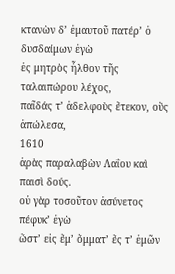κτανὼν δʼ ἐμαυτοῦ πατέρʼ ὁ δυσδαίμων ἐγὼ
ἐς μητρὸς ἦλθον τῆς ταλαιπώρου λέχος,
παῖδάς τʼ ἀδελφοὺς ἔτεκον, οὓς ἀπώλεσα,
1610
ἀρὰς παραλαβὼν Λαΐου καὶ παισὶ δούς.
οὐ γὰρ τοσοῦτον ἀσύνετος πέφυκʼ ἐγὼ
ὥστʼ εἰς ἔμʼ ὄμματʼ ἔς τʼ ἐμῶν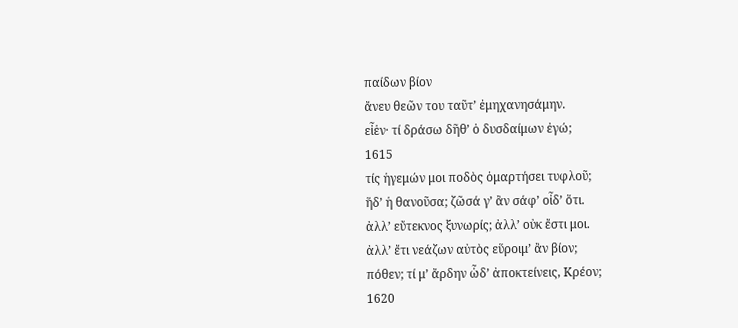παίδων βίον
ἄνευ θεῶν του ταῦτʼ ἐμηχανησάμην.
εἶἑν· τί δράσω δῆθʼ ὁ δυσδαίμων ἐγώ;
1615
τίς ἡγεμών μοι ποδὸς ὁμαρτήσει τυφλοῦ;
ἥδʼ ἡ θανοῦσα; ζῶσά γʼ ἂν σάφʼ οἶδʼ ὅτι.
ἀλλʼ εὔτεκνος ξυνωρίς; ἀλλʼ οὐκ ἔστι μοι.
ἀλλʼ ἔτι νεάζων αὐτὸς εὕροιμʼ ἂν βίον;
πόθεν; τί μʼ ἄρδην ὧδʼ ἀποκτείνεις, Κρέον;
1620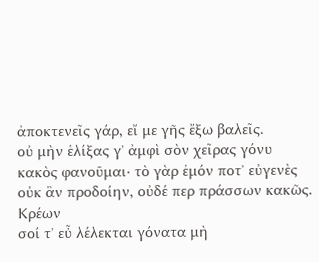ἀποκτενεῖς γάρ, εἴ με γῆς ἔξω βαλεῖς.
οὐ μὴν ἑλίξας γʼ ἀμφὶ σὸν χεῖρας γόνυ
κακὸς φανοῦμαι· τὸ γὰρ ἐμόν ποτʼ εὐγενὲς
οὐκ ἂν προδοίην, οὐδέ περ πράσσων κακῶς.
Κρέων
σοί τʼ εὖ λέλεκται γόνατα μὴ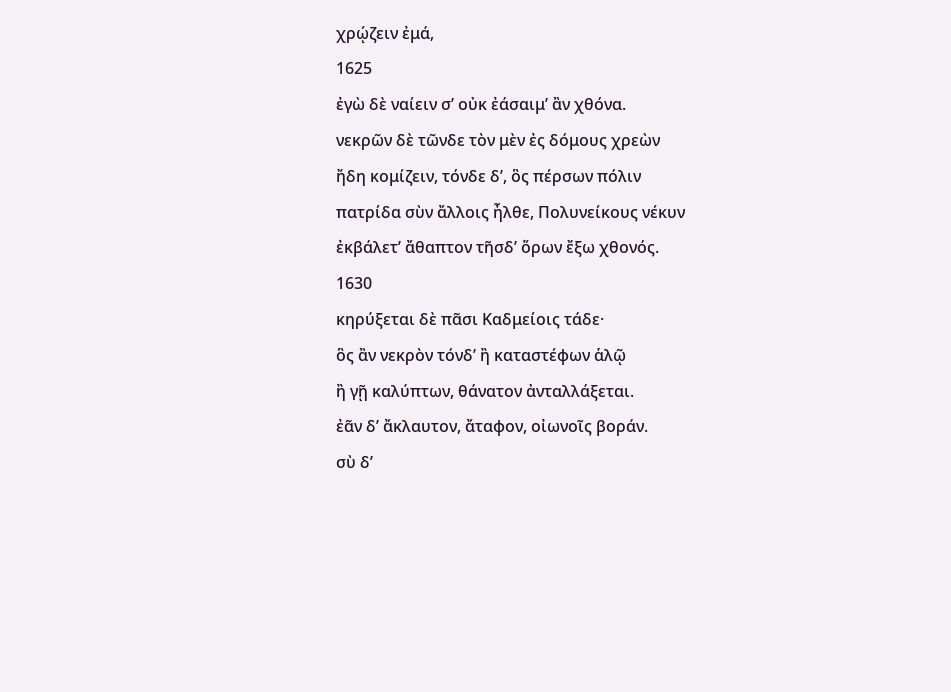χρῴζειν ἐμά,
1625
ἐγὼ δὲ ναίειν σʼ οὐκ ἐάσαιμʼ ἂν χθόνα.
νεκρῶν δὲ τῶνδε τὸν μὲν ἐς δόμους χρεὼν
ἤδη κομίζειν, τόνδε δʼ, ὃς πέρσων πόλιν
πατρίδα σὺν ἄλλοις ἦλθε, Πολυνείκους νέκυν
ἐκβάλετʼ ἄθαπτον τῆσδʼ ὅρων ἔξω χθονός.
1630
κηρύξεται δὲ πᾶσι Καδμείοις τάδε·
ὃς ἂν νεκρὸν τόνδʼ ἢ καταστέφων ἁλῷ
ἢ γῇ καλύπτων, θάνατον ἀνταλλάξεται.
ἐᾶν δʼ ἄκλαυτον, ἄταφον, οἰωνοῖς βοράν.
σὺ δʼ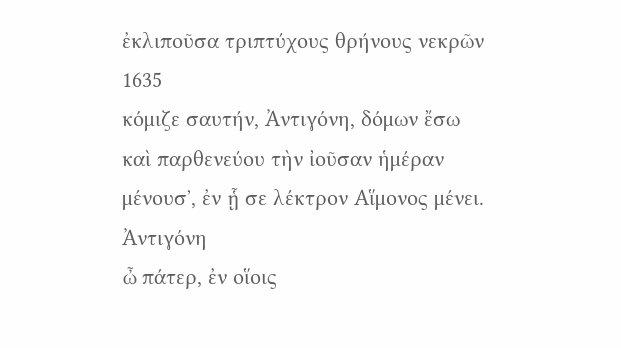ἐκλιποῦσα τριπτύχους θρήνους νεκρῶν
1635
κόμιζε σαυτήν, Ἀντιγόνη, δόμων ἔσω
καὶ παρθενεύου τὴν ἰοῦσαν ἡμέραν
μένουσʼ, ἐν ᾗ σε λέκτρον Αἵμονος μένει.
Ἀντιγόνη
ὦ πάτερ, ἐν οἵοις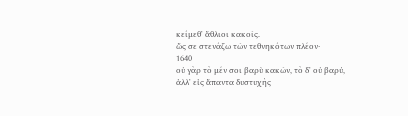κείμεθʼ ἄθλιοι κακοῖς.
ὥς σε στενάζω τῶν τεθνηκότων πλέον·
1640
οὐ γὰρ τὸ μέν σοι βαρὺ κακῶν, τὸ δʼ οὐ βαρύ,
ἀλλʼ εἰς ἅπαντα δυστυχὴς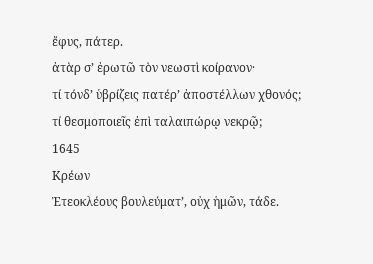ἔφυς, πάτερ.
ἀτὰρ σʼ ἐρωτῶ τὸν νεωστὶ κοίρανον·
τί τόνδʼ ὑβρίζεις πατέρʼ ἀποστέλλων χθονός;
τί θεσμοποιεῖς ἐπὶ ταλαιπώρῳ νεκρῷ;
1645
Κρέων
Ἐτεοκλέους βουλεύματʼ, οὐχ ἡμῶν, τάδε.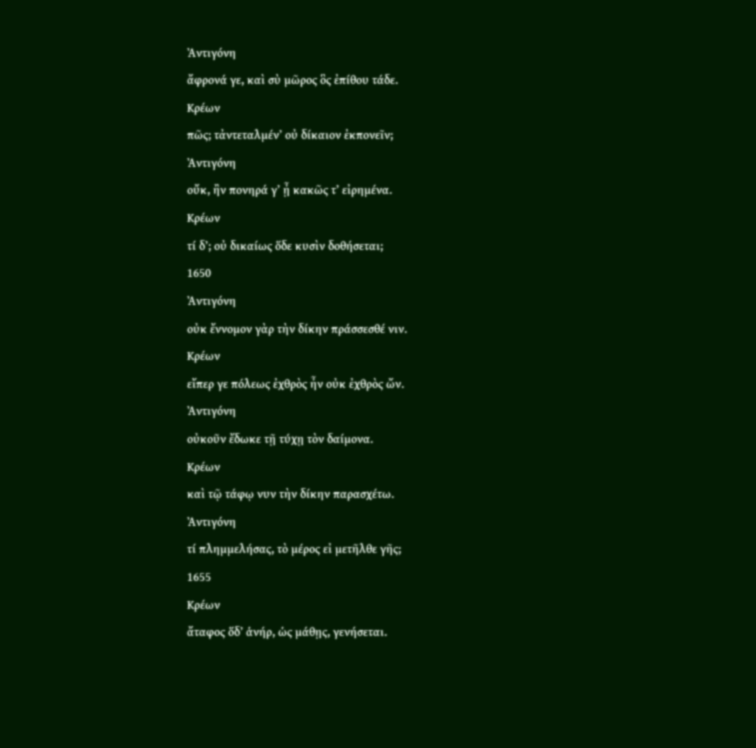Ἀντιγόνη
ἄφρονά γε, καὶ σὺ μῶρος ὃς ἐπίθου τάδε.
Κρέων
πῶς; τἀντεταλμένʼ οὐ δίκαιον ἐκπονεῖν;
Ἀντιγόνη
οὔκ, ἢν πονηρά γʼ ᾖ κακῶς τʼ εἰρημένα.
Κρέων
τί δʼ; οὐ δικαίως ὅδε κυσὶν δοθήσεται;
1650
Ἀντιγόνη
οὐκ ἔννομον γὰρ τὴν δίκην πράσσεσθέ νιν.
Κρέων
εἴπερ γε πόλεως ἐχθρὸς ἦν οὐκ ἐχθρὸς ὤν.
Ἀντιγόνη
οὐκοῦν ἔδωκε τῇ τύχῃ τὸν δαίμονα.
Κρέων
καὶ τῷ τάφῳ νυν τὴν δίκην παρασχέτω.
Ἀντιγόνη
τί πλημμελήσας, τὸ μέρος εἰ μετῆλθε γῆς;
1655
Κρέων
ἄταφος ὅδʼ ἁνήρ, ὡς μάθῃς, γενήσεται.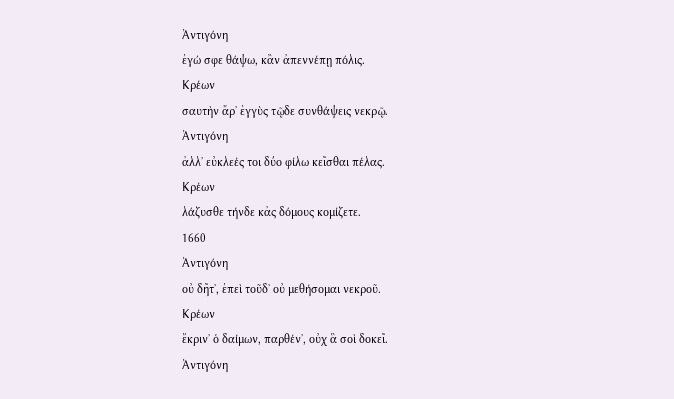Ἀντιγόνη
ἐγώ σφε θάψω, κἂν ἀπεννέπῃ πόλις.
Κρέων
σαυτὴν ἄρʼ ἐγγὺς τῷδε συνθάψεις νεκρῷ.
Ἀντιγόνη
ἀλλʼ εὐκλεές τοι δύο φίλω κεῖσθαι πέλας.
Κρέων
λάζυσθε τήνδε κἀς δόμους κομίζετε.
1660
Ἀντιγόνη
οὐ δῆτʼ, ἐπεὶ τοῦδʼ οὐ μεθήσομαι νεκροῦ.
Κρέων
ἔκρινʼ ὁ δαίμων, παρθένʼ, οὐχ ἃ σοὶ δοκεῖ.
Ἀντιγόνη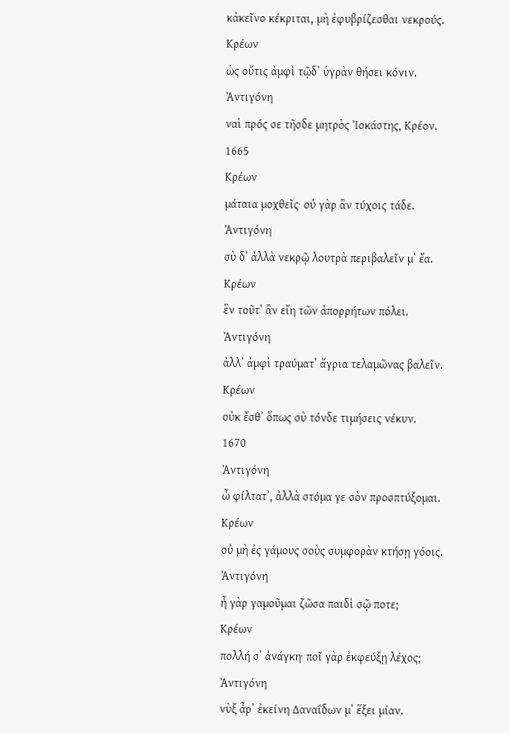κἀκεῖνο κέκριται, μὴ ἐφυβρίζεσθαι νεκρούς.
Κρέων
ὡς οὔτις ἀμφὶ τῷδʼ ὑγρὰν θήσει κόνιν.
Ἀντιγόνη
ναὶ πρός σε τῆσδε μητρὸς Ἰοκάστης, Κρέον.
1665
Κρέων
μάταια μοχθεῖς· οὐ γὰρ ἂν τύχοις τάδε.
Ἀντιγόνη
σὺ δʼ ἀλλὰ νεκρῷ λουτρὰ περιβαλεῖν μʼ ἔα.
Κρέων
ἓν τοῦτʼ ἂν εἴη τῶν ἀπορρήτων πόλει.
Ἀντιγόνη
ἀλλʼ ἀμφὶ τραύματʼ ἄγρια τελαμῶνας βαλεῖν.
Κρέων
οὐκ ἔσθʼ ὅπως σὺ τόνδε τιμήσεις νέκυν.
1670
Ἀντιγόνη
ὦ φίλτατʼ, ἀλλὰ στόμα γε σὸν προσπτύξομαι.
Κρέων
οὐ μὴ ἐς γάμους σοὺς συμφορὰν κτήσῃ γόοις.
Ἀντιγόνη
ἦ γὰρ γαμοῦμαι ζῶσα παιδὶ σῷ ποτε;
Κρέων
πολλή σʼ ἀνάγκη· ποῖ γὰρ ἐκφεύξῃ λέχος;
Ἀντιγόνη
νὺξ ἆρʼ ἐκείνη Δαναΐδων μʼ ἕξει μίαν.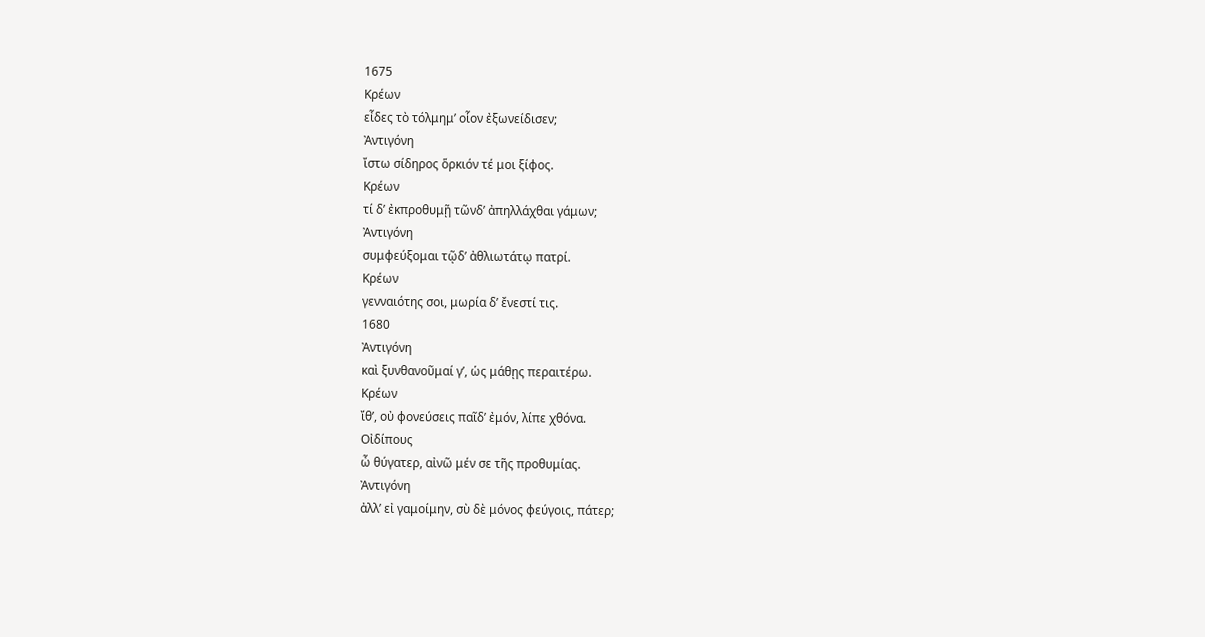1675
Κρέων
εἶδες τὸ τόλμημʼ οἷον ἐξωνείδισεν;
Ἀντιγόνη
ἴστω σίδηρος ὅρκιόν τέ μοι ξίφος.
Κρέων
τί δʼ ἐκπροθυμῇ τῶνδʼ ἀπηλλάχθαι γάμων;
Ἀντιγόνη
συμφεύξομαι τῷδʼ ἀθλιωτάτῳ πατρί.
Κρέων
γενναιότης σοι, μωρία δʼ ἔνεστί τις.
1680
Ἀντιγόνη
καὶ ξυνθανοῦμαί γʼ, ὡς μάθῃς περαιτέρω.
Κρέων
ἴθʼ, οὐ φονεύσεις παῖδʼ ἐμόν, λίπε χθόνα.
Οἰδίπους
ὦ θύγατερ, αἰνῶ μέν σε τῆς προθυμίας.
Ἀντιγόνη
ἀλλʼ εἰ γαμοίμην, σὺ δὲ μόνος φεύγοις, πάτερ;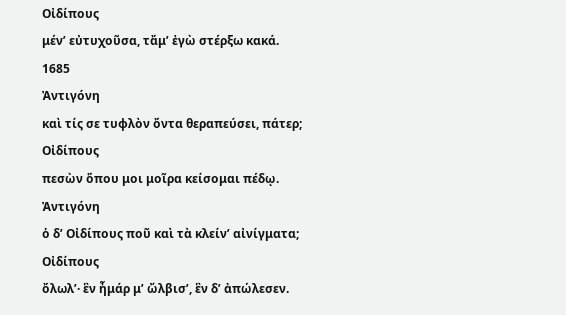Οἰδίπους
μένʼ εὐτυχοῦσα, τἄμʼ ἐγὼ στέρξω κακά.
1685
Ἀντιγόνη
καὶ τίς σε τυφλὸν ὄντα θεραπεύσει, πάτερ;
Οἰδίπους
πεσὼν ὅπου μοι μοῖρα κείσομαι πέδῳ.
Ἀντιγόνη
ὁ δʼ Οἰδίπους ποῦ καὶ τὰ κλείνʼ αἰνίγματα;
Οἰδίπους
ὄλωλʼ· ἓν ἦμάρ μʼ ὤλβισʼ, ἓν δʼ ἀπώλεσεν.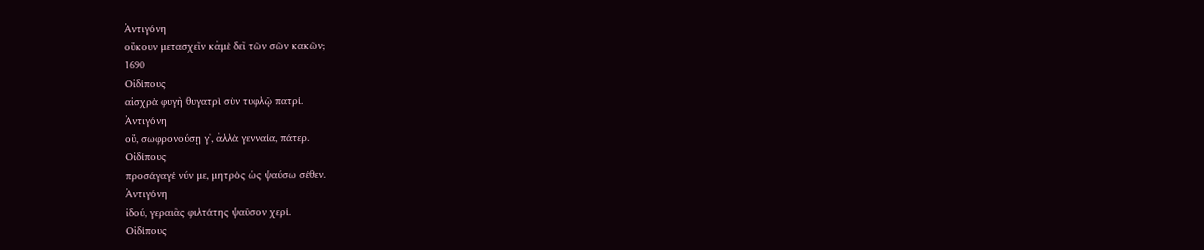Ἀντιγόνη
οὔκουν μετασχεῖν κἀμὲ δεῖ τῶν σῶν κακῶν;
1690
Οἰδίπους
αἰσχρὰ φυγὴ θυγατρὶ σὺν τυφλῷ πατρί.
Ἀντιγόνη
οὔ, σωφρονούσῃ γʼ, ἀλλὰ γενναία, πάτερ.
Οἰδίπους
προσάγαγέ νύν με, μητρὸς ὡς ψαύσω σέθεν.
Ἀντιγόνη
ἰδού, γεραιᾶς φιλτάτης ψαῦσον χερί.
Οἰδίπους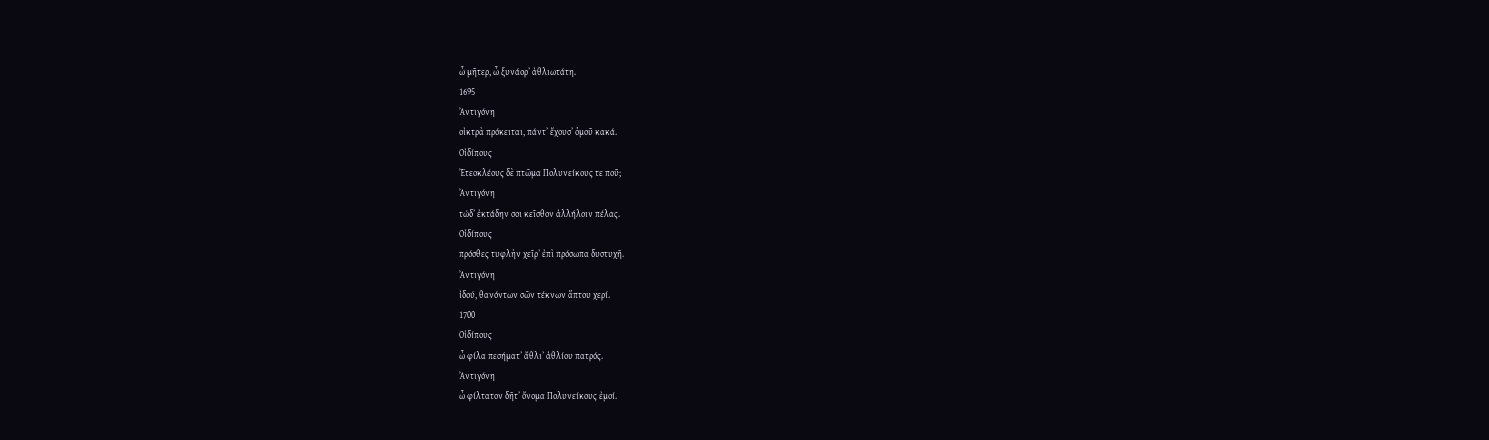ὦ μῆτερ, ὦ ξυνάορʼ ἀθλιωτάτη.
1695
Ἀντιγόνη
οἰκτρὰ πρόκειται, πάντʼ ἔχουσʼ ὁμοῦ κακά.
Οἰδίπους
Ἐτεοκλέους δὲ πτῶμα Πολυνείκους τε ποῦ;
Ἀντιγόνη
τώδʼ ἐκτάδην σοι κεῖσθον ἀλλήλοιν πέλας.
Οἰδίπους
πρόσθες τυφλὴν χεῖρʼ ἐπὶ πρόσωπα δυστυχῆ.
Ἀντιγόνη
ἰδού, θανόντων σῶν τέκνων ἅπτου χερί.
1700
Οἰδίπους
ὦ φίλα πεσήματʼ ἄθλιʼ ἀθλίου πατρός.
Ἀντιγόνη
ὦ φίλτατον δῆτʼ ὄνομα Πολυνείκους ἐμοί.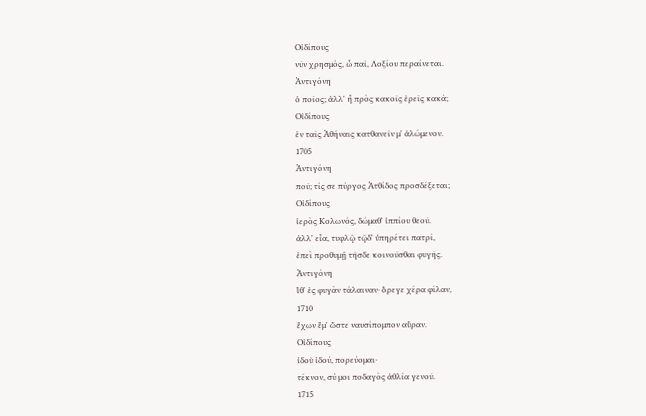Οἰδίπους
νῦν χρησμός, ὦ παῖ, Λοξίου περαίνεται.
Ἀντιγόνη
ὁ ποῖος; ἀλλʼ ἦ πρὸς κακοῖς ἐρεῖς κακά;
Οἰδίπους
ἐν ταῖς Ἀθήναις κατθανεῖν μʼ ἀλώμενον.
1705
Ἀντιγόνη
ποῦ; τίς σε πύργος Ἀτθίδος προσδέξεται;
Οἰδίπους
ἱερὸς Κολωνός, δώμαθʼ ἱππίου θεοῦ.
ἀλλʼ εἶα, τυφλῷ τῷδʼ ὑπηρέτει πατρί,
ἐπεὶ προθυμῇ τῆσδε κοινοῦσθαι φυγῆς.
Ἀντιγόνη
ἴθʼ ἐς φυγὰν τάλαιναν· ὄρεγε χέρα φίλαν,
1710
ἔχων ἔμʼ ὥστε ναυσίπομπον αὔραν.
Οἰδίπους
ἰδοὺ ἰδού, πορεύομαι·
τέκνον, σύ μοι ποδαγὸς ἀθλία γενοῦ.
1715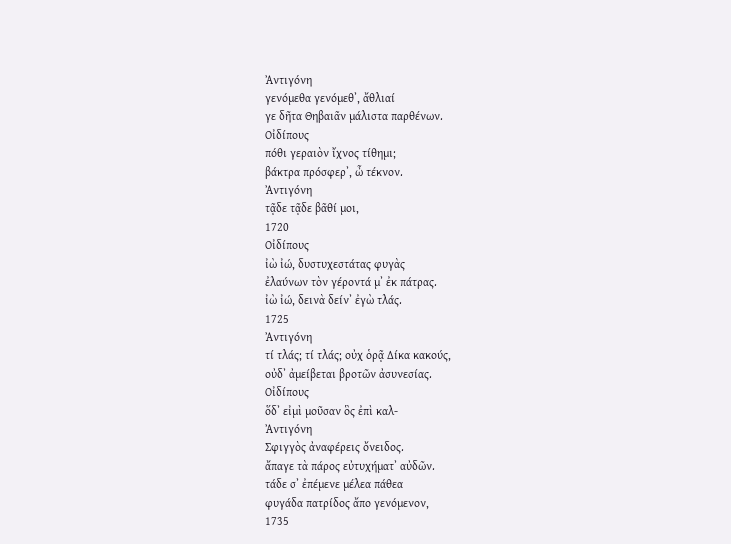Ἀντιγόνη
γενόμεθα γενόμεθʼ, ἄθλιαί
γε δῆτα Θηβαιᾶν μάλιστα παρθένων.
Οἰδίπους
πόθι γεραιὸν ἴχνος τίθημι;
βάκτρα πρόσφερʼ, ὦ τέκνον.
Ἀντιγόνη
τᾷδε τᾷδε βᾶθί μοι,
1720
Οἰδίπους
ἰὼ ἰώ, δυστυχεστάτας φυγὰς
ἐλαύνων τὸν γέροντά μʼ ἐκ πάτρας.
ἰὼ ἰώ, δεινὰ δείνʼ ἐγὼ τλάς.
1725
Ἀντιγόνη
τί τλάς; τί τλάς; οὐχ ὁρᾷ Δίκα κακούς,
οὐδʼ ἀμείβεται βροτῶν ἀσυνεσίας.
Οἰδίπους
ὅδʼ εἰμὶ μοῦσαν ὃς ἐπὶ καλ-
Ἀντιγόνη
Σφιγγὸς ἀναφέρεις ὄνειδος.
ἄπαγε τὰ πάρος εὐτυχήματʼ αὐδῶν.
τάδε σʼ ἐπέμενε μέλεα πάθεα
φυγάδα πατρίδος ἄπο γενόμενον,
1735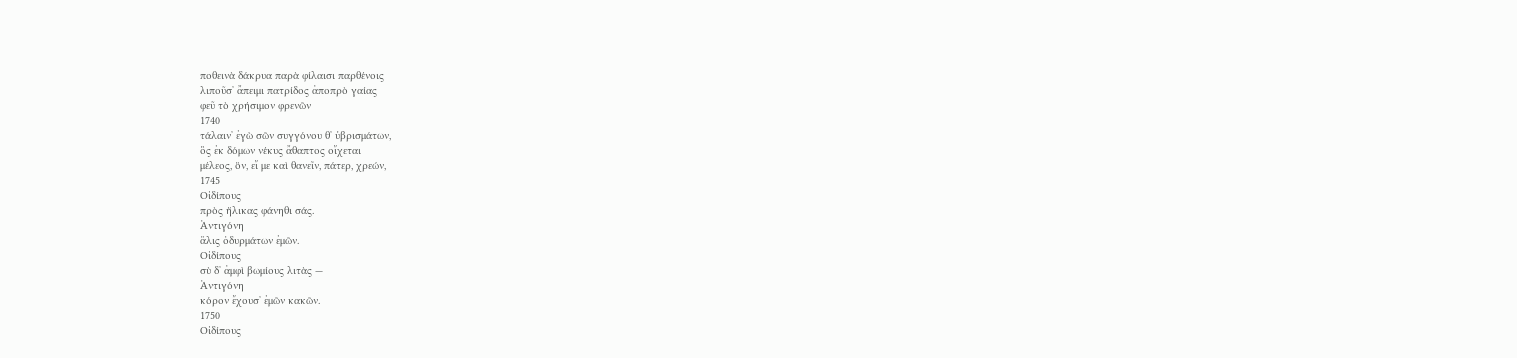ποθεινὰ δάκρυα παρὰ φίλαισι παρθένοις
λιποῦσʼ ἄπειμι πατρίδος ἀποπρὸ γαίας
φεῦ τὸ χρήσιμον φρενῶν
1740
τάλαινʼ ἐγὼ σῶν συγγόνου θʼ ὑβρισμάτων,
ὃς ἐκ δόμων νέκυς ἄθαπτος οἴχεται
μέλεος, ὅν, εἴ με καὶ θανεῖν, πάτερ, χρεών,
1745
Οἰδίπους
πρὸς ἥλικας φάνηθι σάς.
Ἀντιγόνη
ἅλις ὀδυρμάτων ἐμῶν.
Οἰδίπους
σὺ δʼ ἀμφὶ βωμίους λιτὰς —
Ἀντιγόνη
κόρον ἔχουσʼ ἐμῶν κακῶν.
1750
Οἰδίπους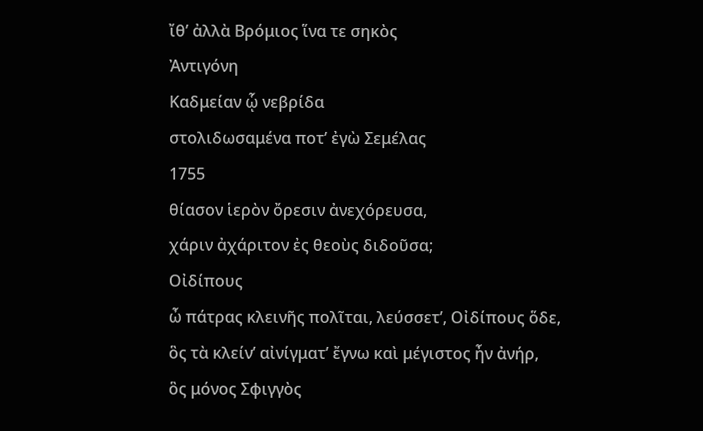ἴθʼ ἀλλὰ Βρόμιος ἵνα τε σηκὸς
Ἀντιγόνη
Καδμείαν ᾧ νεβρίδα
στολιδωσαμένα ποτʼ ἐγὼ Σεμέλας
1755
θίασον ἱερὸν ὄρεσιν ἀνεχόρευσα,
χάριν ἀχάριτον ἐς θεοὺς διδοῦσα;
Οἰδίπους
ὦ πάτρας κλεινῆς πολῖται, λεύσσετʼ, Οἰδίπους ὅδε,
ὃς τὰ κλείνʼ αἰνίγματʼ ἔγνω καὶ μέγιστος ἦν ἀνήρ,
ὃς μόνος Σφιγγὸς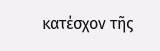κατέσχον τῆς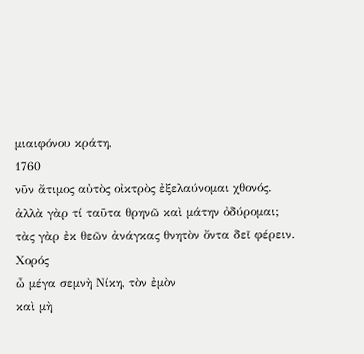μιαιφόνου κράτη,
1760
νῦν ἄτιμος αὐτὸς οἰκτρὸς ἐξελαύνομαι χθονός.
ἀλλὰ γὰρ τί ταῦτα θρηνῶ καὶ μάτην ὀδύρομαι;
τὰς γὰρ ἐκ θεῶν ἀνάγκας θνητὸν ὄντα δεῖ φέρειν.
Χορός
ὦ μέγα σεμνὴ Νίκη, τὸν ἐμὸν
καὶ μὴ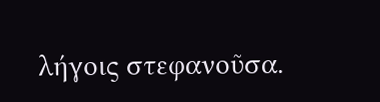λήγοις στεφανοῦσα.